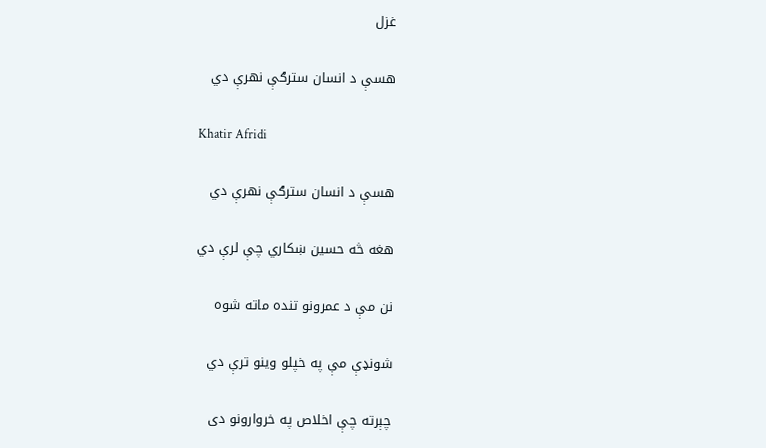غزل

هسې د انسان سترګې نهرې دي

Khatir Afridi

هسې د انسان سترګې نهرې دي

هغه څه حسین ښکاري چې لرې دي

نن مې د عمرونو تنده ماته شوه

شونډې مې په خپلو وینو ترې دي

چېرته چې اخلاص په خروارونو دی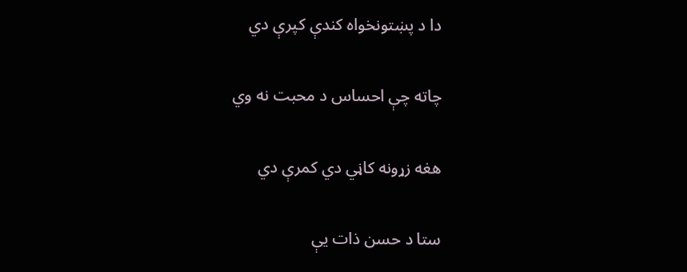دا د پښتونخواه کندې کپرې دي

چاته چې احساس د محبت نه وي

هغه زړونه کاڼي دي کمرې دي

ستا د حسن ‌ذات یې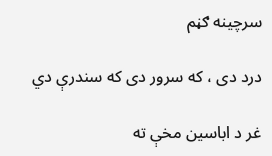سرچینه ګڼم

درد دی ، که سرور دی که سندرې دي

غر د اباسین مخې ته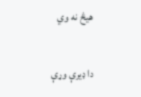هیڅ نه وي

دا ډیرې وړې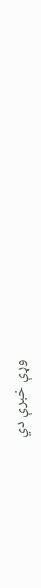وړې خبرې دي